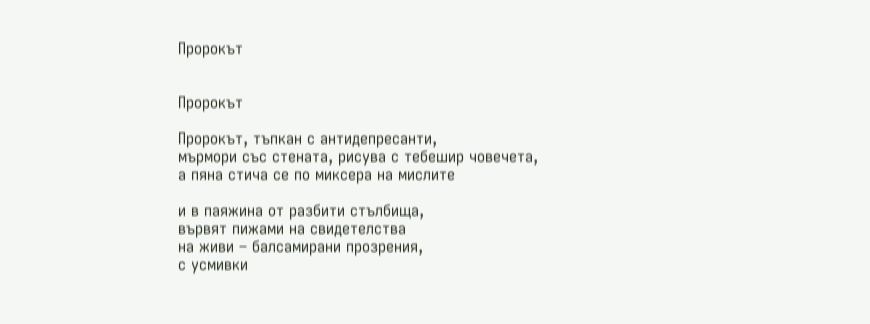Пророкът


Пророкът

Пророкът, тъпкан с антидепресанти,
мърмори със стената, рисува с тебешир човечета,
а пяна стича се по миксера на мислите

и в паяжина от разбити стълбища,
вървят пижами на свидетелства
на живи – балсамирани прозрения,
с усмивки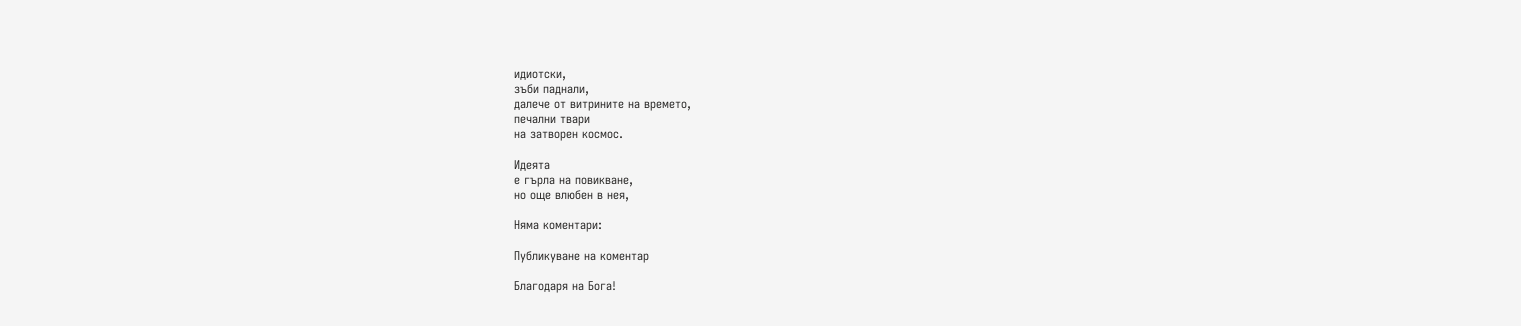идиотски,
зъби паднали,
далече от витрините на времето,
печални твари
на затворен космос.

Идеята
е гърла на повикване,
но още влюбен в нея,

Няма коментари:

Публикуване на коментар

Благодаря на Бога!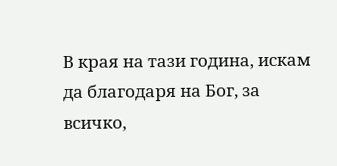В края на тази година, искам да благодаря на Бог, за всичко,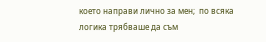което направи лично за мен;  по всяка логика трябваше да съм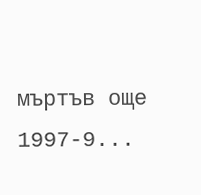мъртъв още 1997-9...